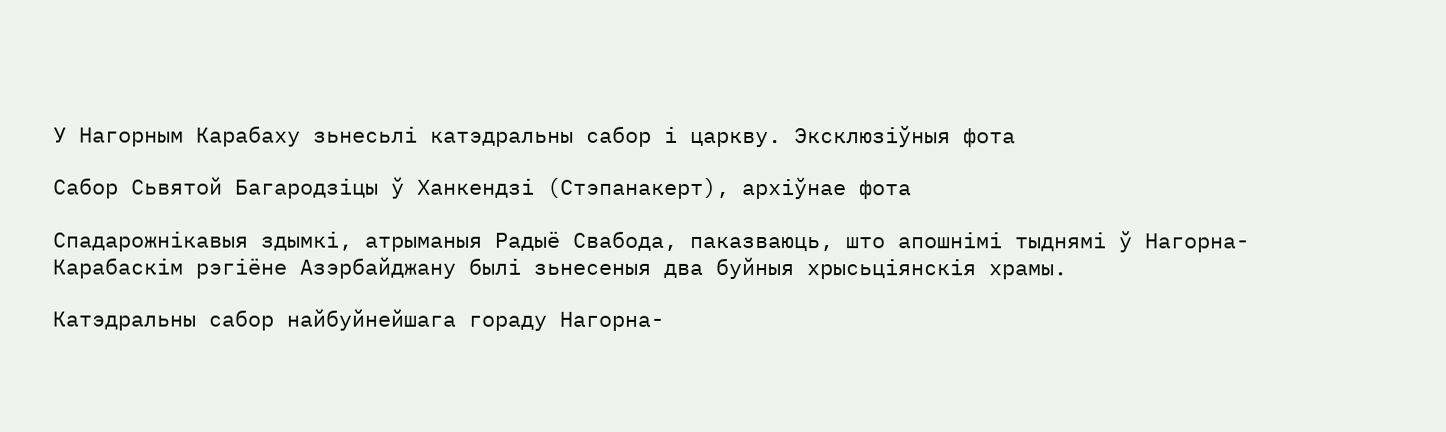У Нагорным Карабаху зьнесьлі катэдральны сабор і царкву. Эксклюзіўныя фота

Сабор Сьвятой Багародзіцы ў Ханкендзі (Стэпанакерт), архіўнае фота

Спадарожнікавыя здымкі, атрыманыя Радыё Свабода, паказваюць, што апошнімі тыднямі ў Нагорна-Карабаскім рэгіёне Азэрбайджану былі зьнесеныя два буйныя хрысьціянскія храмы.

Катэдральны сабор найбуйнейшага гораду Нагорна-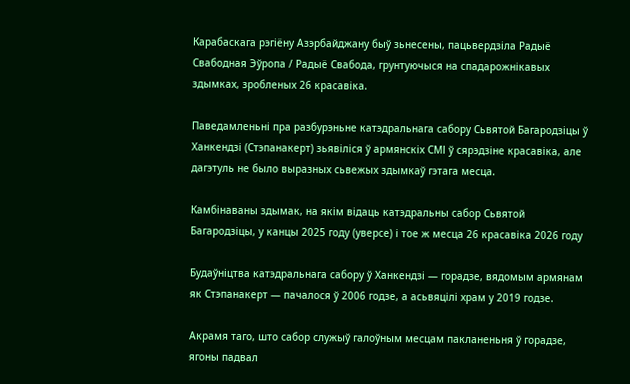Карабаскага рэгіёну Азэрбайджану быў зьнесены, пацьвердзіла Радыё Свабодная Эўропа / Радыё Свабода, грунтуючыся на спадарожнікавых здымках, зробленых 26 красавіка.

Паведамленьні пра разбурэньне катэдральнага сабору Сьвятой Багародзіцы ў Ханкендзі (Стэпанакерт) зьявіліся ў армянскіх СМІ ў сярэдзіне красавіка, але дагэтуль не было выразных сьвежых здымкаў гэтага месца.

Камбінаваны здымак, на якім відаць катэдральны сабор Сьвятой Багародзіцы, у канцы 2025 году (уверсе) і тое ж месца 26 красавіка 2026 году

Будаўніцтва катэдральнага сабору ў Ханкендзі — горадзе, вядомым армянам як Стэпанакерт — пачалося ў 2006 годзе, а асьвяцілі храм у 2019 годзе.

Акрамя таго, што сабор служыў галоўным месцам пакланеньня ў горадзе, ягоны падвал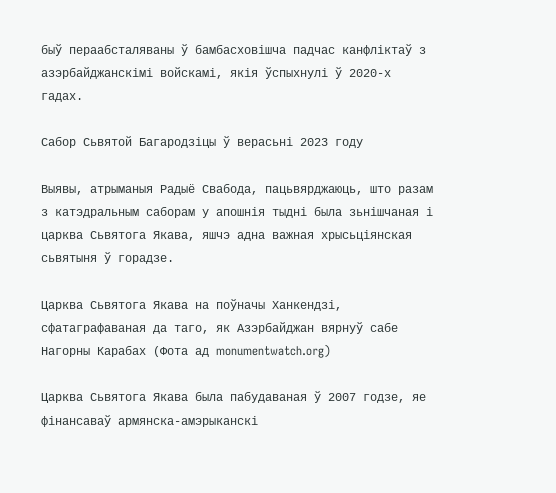быў пераабсталяваны ў бамбасховішча падчас канфліктаў з азэрбайджанскімі войскамі, якія ўспыхнулі ў 2020-х гадах.

Сабор Сьвятой Багародзіцы ў верасьні 2023 году

Выявы, атрыманыя Радыё Свабода, пацьвярджаюць, што разам з катэдральным саборам у апошнія тыдні была зьнішчаная і царква Сьвятога Якава, яшчэ адна важная хрысьціянская сьвятыня ў горадзе.

Царква Сьвятога Якава на поўначы Ханкендзі, сфатаграфаваная да таго, як Азэрбайджан вярнуў сабе Нагорны Карабах (Фота ад monumentwatch.org)

Царква Сьвятога Якава была пабудаваная ў 2007 годзе, яе фінансаваў армянска-амэрыканскі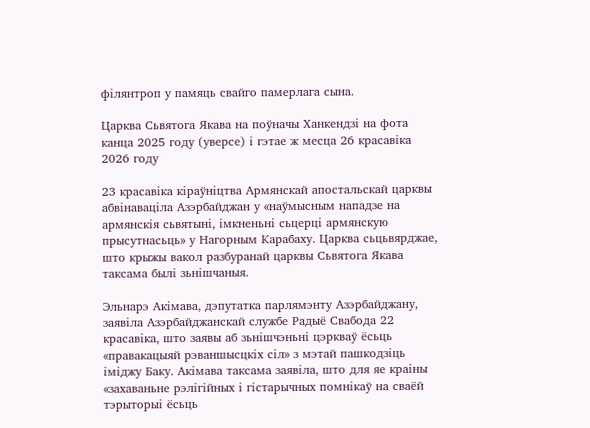філянтроп у памяць свайго памерлага сына.

Царква Сьвятога Якава на поўначы Ханкендзі на фота канца 2025 году (уверсе) і гэтае ж месца 26 красавіка 2026 году

23 красавіка кіраўніцтва Армянскай апостальскай царквы абвінаваціла Азэрбайджан у «наўмысным нападзе на армянскія сьвятыні, імкненьні сьцерці армянскую прысутнасьць» у Нагорным Карабаху. Царква сьцьвярджае, што крыжы вакол разбуранай царквы Сьвятога Якава таксама былі зьнішчаныя.

Эльнарэ Акімава, дэпутатка парлямэнту Азэрбайджану, заявіла Азэрбайджанскай службе Радыё Свабода 22 красавіка, што заявы аб зьнішчэньні цэркваў ёсьць «правакацыяй рэваншысцкіх сіл» з мэтай пашкодзіць іміджу Баку. Акімава таксама заявіла, што для яе краіны «захаваньне рэлігійных і гістарычных помнікаў на сваёй тэрыторыі ёсьць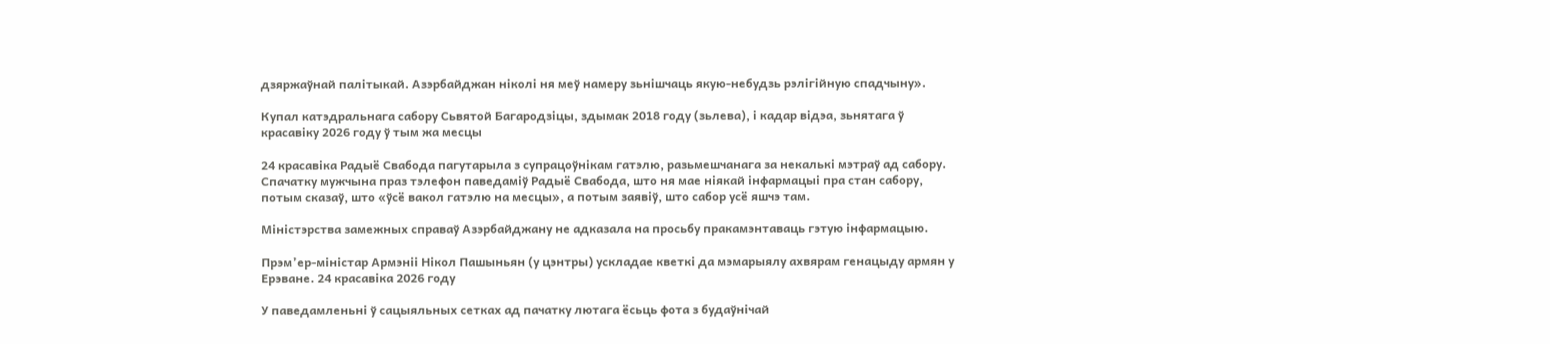дзяржаўнай палітыкай. Азэрбайджан ніколі ня меў намеру зьнішчаць якую-небудзь рэлігійную спадчыну».

Купал катэдральнага сабору Сьвятой Багародзіцы, здымак 2018 году (зьлева), і кадар відэа, зьнятага ў красавіку 2026 году ў тым жа месцы

24 красавіка Радыё Свабода пагутарыла з супрацоўнікам гатэлю, разьмешчанага за некалькі мэтраў ад сабору. Спачатку мужчына праз тэлефон паведаміў Радыё Свабода, што ня мае ніякай інфармацыі пра стан сабору, потым сказаў, што «ўсё вакол гатэлю на месцы», а потым заявіў, што сабор усё яшчэ там.

Міністэрства замежных справаў Азэрбайджану не адказала на просьбу пракамэнтаваць гэтую інфармацыю.

Прэм’ер-міністар Армэніі Нікол Пашыньян (у цэнтры) ускладае кветкі да мэмарыялу ахвярам генацыду армян у Ерэване. 24 красавіка 2026 году

У паведамленьні ў сацыяльных сетках ад пачатку лютага ёсьць фота з будаўнічай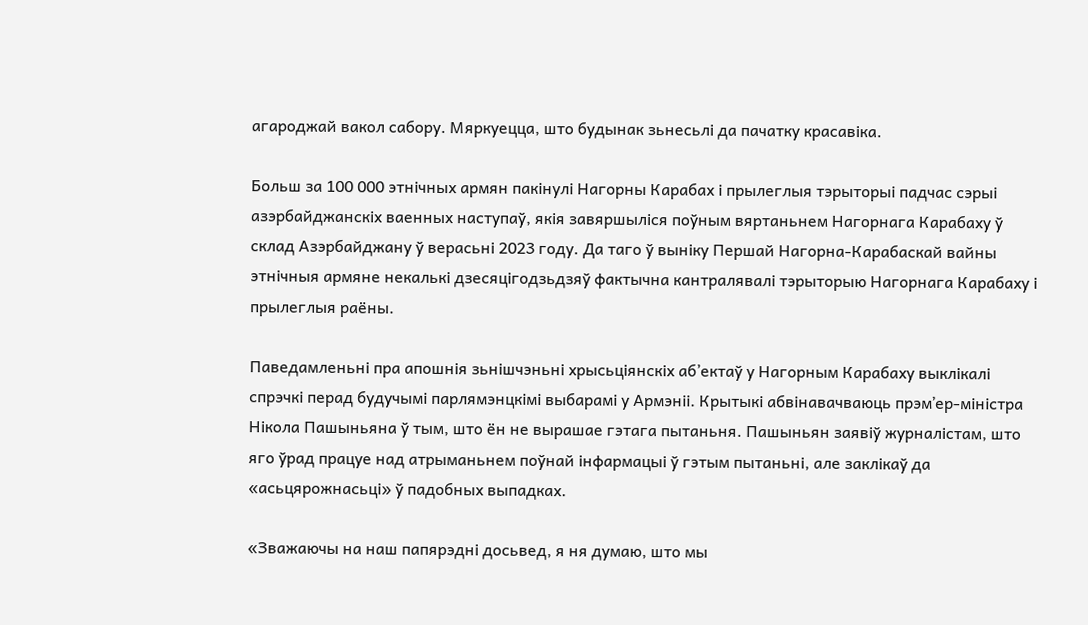агароджай вакол сабору. Мяркуецца, што будынак зьнесьлі да пачатку красавіка.

Больш за 100 000 этнічных армян пакінулі Нагорны Карабах і прылеглыя тэрыторыі падчас сэрыі азэрбайджанскіх ваенных наступаў, якія завяршыліся поўным вяртаньнем Нагорнага Карабаху ў склад Азэрбайджану ў верасьні 2023 году. Да таго ў выніку Першай Нагорна-Карабаскай вайны этнічныя армяне некалькі дзесяцігодзьдзяў фактычна кантралявалі тэрыторыю Нагорнага Карабаху і прылеглыя раёны.

Паведамленьні пра апошнія зьнішчэньні хрысьціянскіх аб’ектаў у Нагорным Карабаху выклікалі спрэчкі перад будучымі парлямэнцкімі выбарамі у Армэніі. Крытыкі абвінавачваюць прэмʼер-міністра Нікола Пашыньяна ў тым, што ён не вырашае гэтага пытаньня. Пашыньян заявіў журналістам, што яго ўрад працуе над атрыманьнем поўнай інфармацыі ў гэтым пытаньні, але заклікаў да «асьцярожнасьці» ў падобных выпадках.

«Зважаючы на наш папярэдні досьвед, я ня думаю, што мы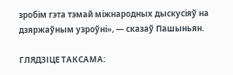зробім гэта тэмай міжнародных дыскусіяў на дзяржаўным узроўні», — сказаў Пашыньян.

ГЛЯДЗІЦЕ ТАКСАМА: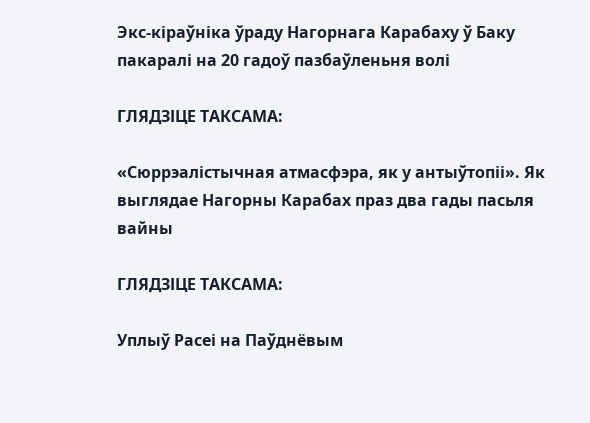Экс-кіраўніка ўраду Нагорнага Карабаху ў Баку пакаралі на 20 гадоў пазбаўленьня волі

ГЛЯДЗІЦЕ ТАКСАМА:

«Сюррэалістычная атмасфэра, як у антыўтопіі». Як выглядае Нагорны Карабах праз два гады пасьля вайны

ГЛЯДЗІЦЕ ТАКСАМА:

Уплыў Расеі на Паўднёвым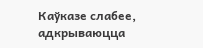Каўказе слабее, адкрываюцца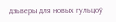дзьверы для новых гульцоў